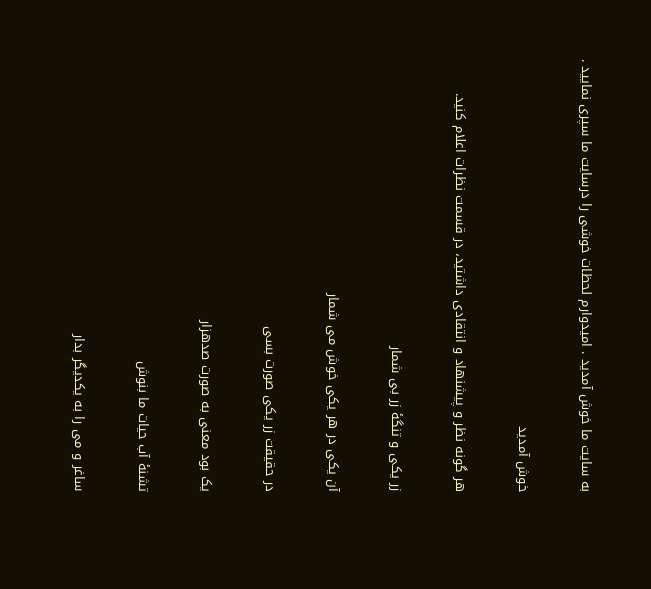به سایت ما خوش آمدید . امیدوارم لحظات خوشی را درسایت ما سپری نمایید .

خوش آمدید

هر گونه نظر و پیشنهاد و انتقادی داشتید، در قسمت نظرات اعلام کنید.

زر یکی و تنگهٔ زر بی شمار

آن یکی در هر یکی خوش می شمار

در حقیقت زر یکی صورت بسی

یک بود معنی به صورت صدهزار

تشنهٔ آب حیات ما بنوش

ساغر و می را به یکدیگر بدار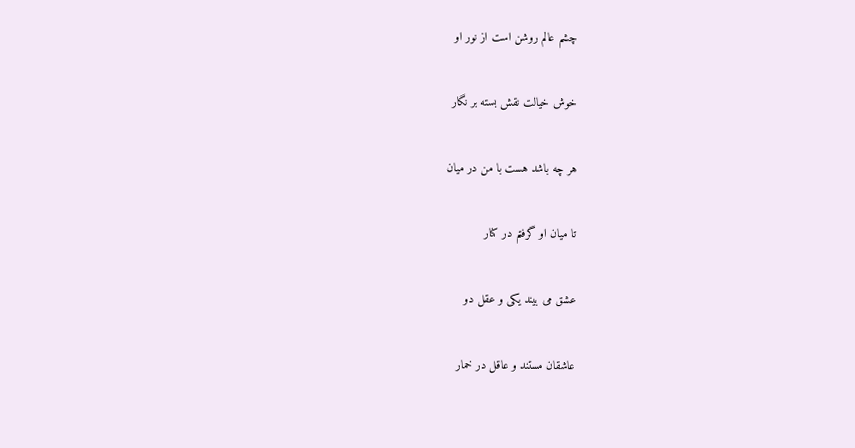چشم عالم روشن است از نور او

خوش خیالت نقش بسته بر نگار

هر چه باشد هست با من در میان

تا میان او گرفتم در کنار

عشق می بیند یکی و عقل دو

عاشقان مستند و عاقل در خمار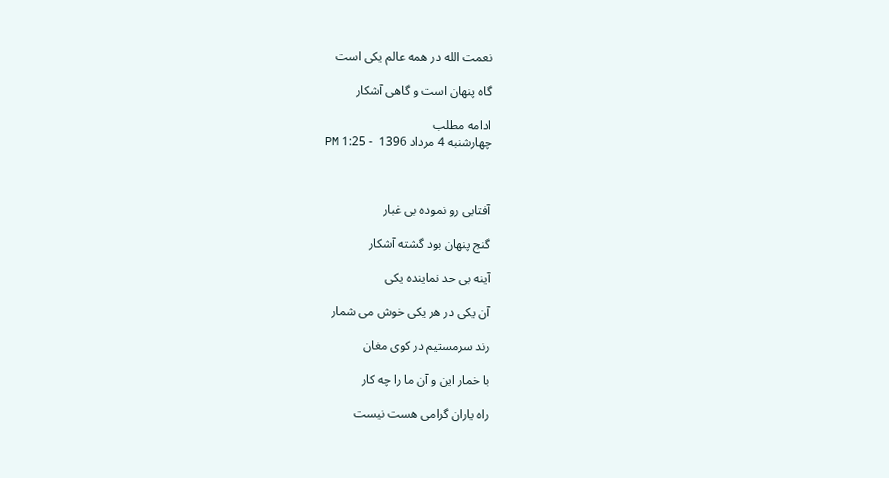نعمت الله در همه عالم یکی است

گاه پنهان است و گاهی آشکار

ادامه مطلب
چهارشنبه 4 مرداد 1396  - 1:25 PM



آفتابی رو نموده بی غبار

گنج پنهان بود گشته آشکار

آینه بی حد نماینده یکی

آن یکی در هر یکی خوش می شمار

رند سرمستیم در کوی مغان

با خمار این و آن ما را چه کار

راه یاران گرامی هست نیست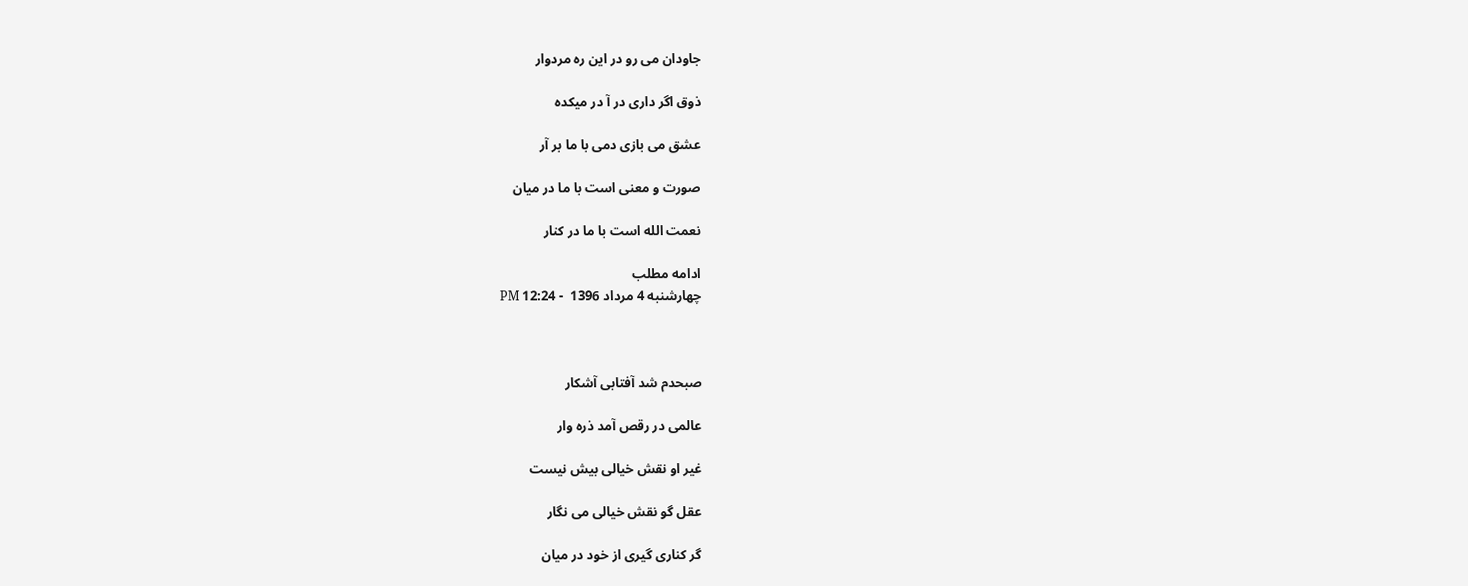جاودان می رو در این ره مردوار

ذوق اگر داری در آ در میکده

عشق می بازی دمی با ما بر آر

صورت و معنی است با ما در میان

نعمت الله است با ما در کنار

ادامه مطلب
چهارشنبه 4 مرداد 1396  - 12:24 PM



صبحدم شد آفتابی آشکار

عالمی در رقص آمد ذره وار

غیر او نقش خیالی بیش نیست

عقل گو نقش خیالی می نگار

گر کناری گیری از خود در میان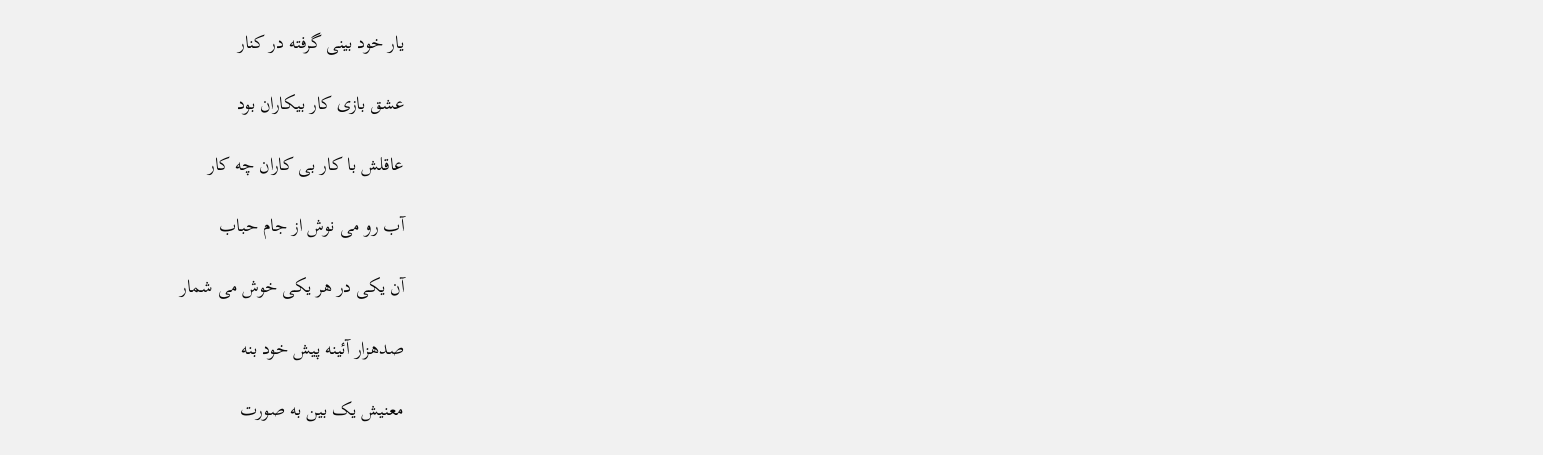یار خود بینی گرفته در کنار

عشق بازی کار بیکاران بود

عاقلش با کار بی کاران چه کار

آب رو می نوش از جام حباب

آن یکی در هر یکی خوش می شمار

صدهزار آئینه پیش خود بنه

معنیش یک بین به صورت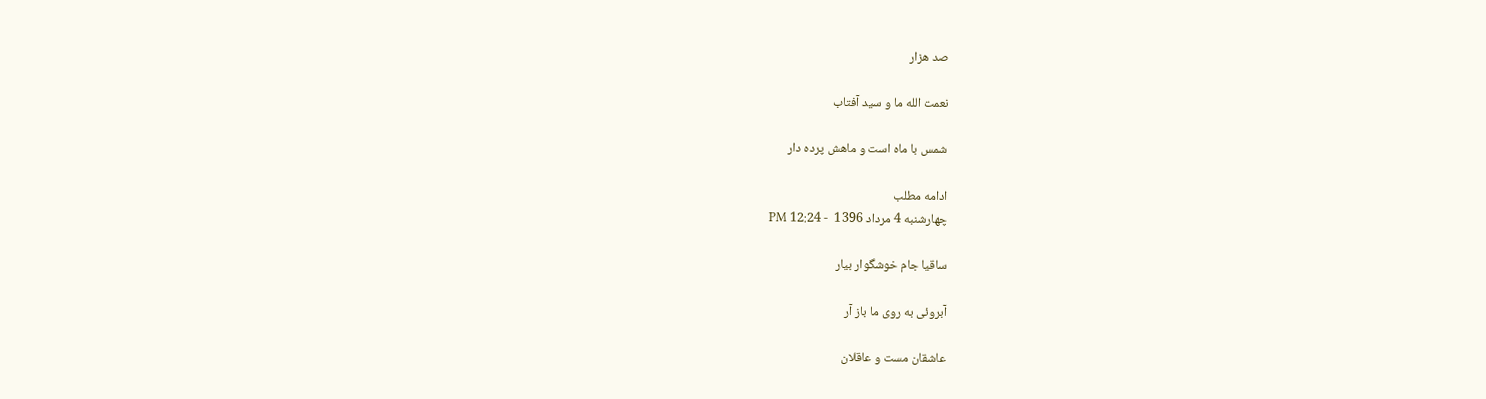صد هزار

نعمت الله ما و سید آفتاب

شمس با ماه است و ماهش پرده دار

ادامه مطلب
چهارشنبه 4 مرداد 1396  - 12:24 PM

ساقیا جام خوشگوار بیار

آبروئی به روی ما باز آر

عاشقان مست و عاقلان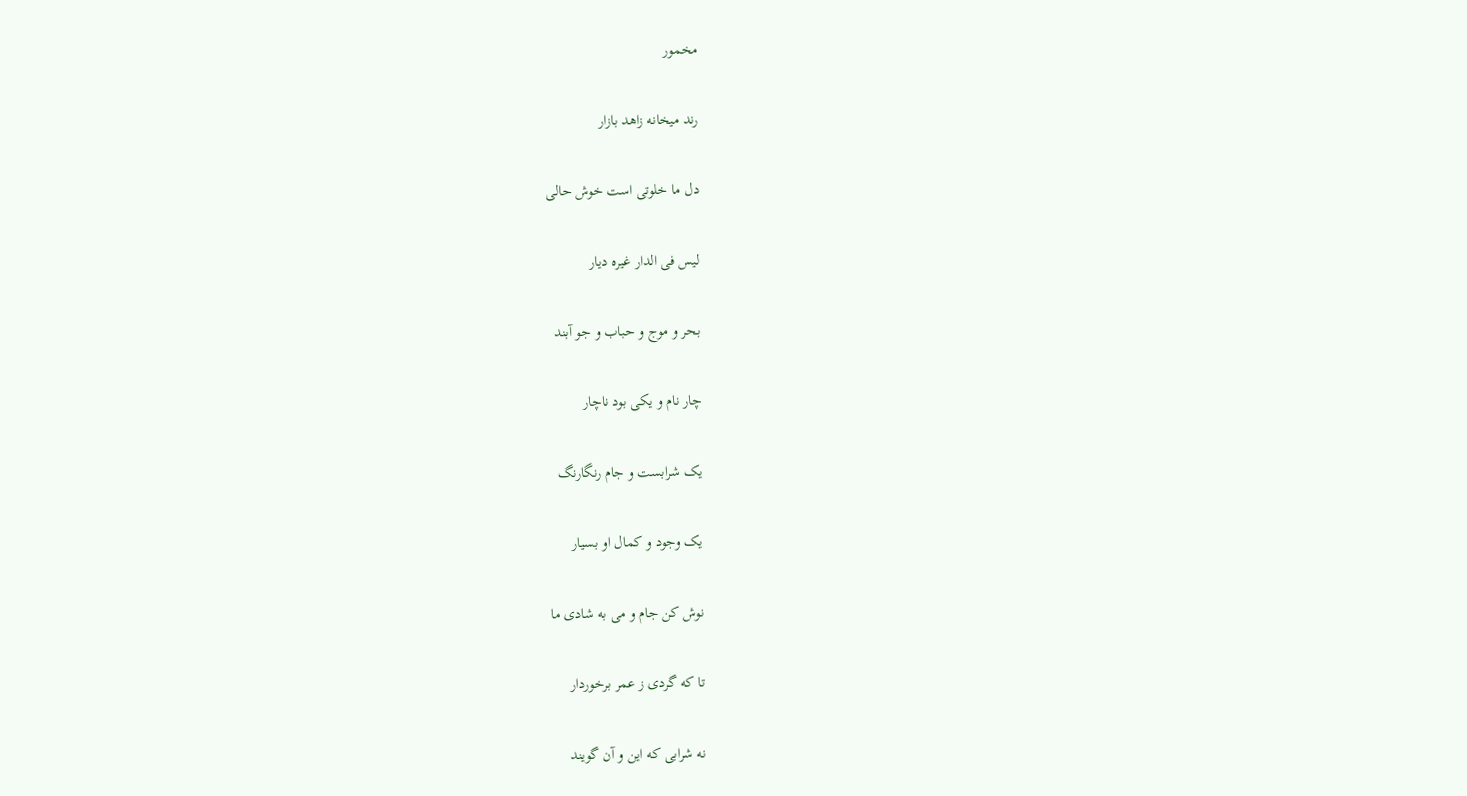مخمور

رند میخانه زاهد بازار

دل ما خلوتی است خوش حالی

لیس فی الدار غیره دیار

بحر و موج و حباب و جو آبند

چار نام و یکی بود ناچار

یک شرابست و جام رنگارنگ

یک وجود و کمال او بسیار

نوش کن جام و می به شادی ما

تا که گردی ز عمر برخوردار

نه شرابی که این و آن گویند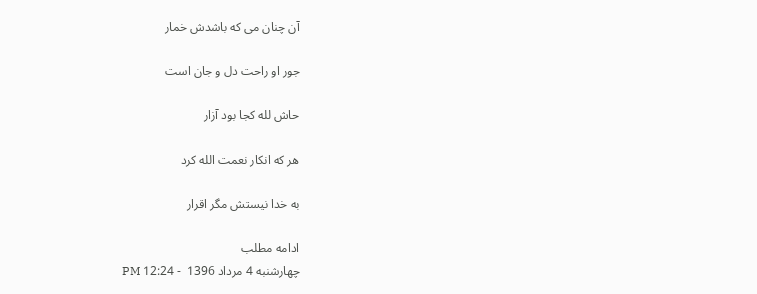آن چنان می که باشدش خمار

جور او راحت دل و جان است

حاش لله کجا بود آزار

هر که انکار نعمت الله کرد

به خدا نیستش مگر اقرار

ادامه مطلب
چهارشنبه 4 مرداد 1396  - 12:24 PM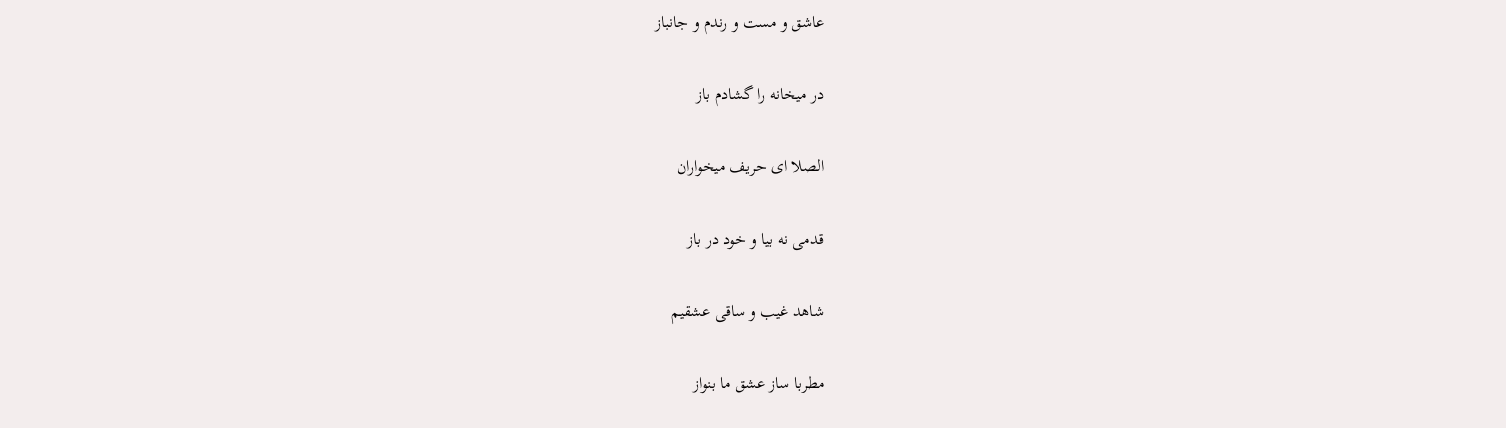عاشق و مست و رندم و جانباز

در میخانه را گشادم باز

الصلا ای حریف میخواران

قدمی نه بیا و خود در باز

شاهد غیب و ساقی عشقیم

مطربا ساز عشق ما بنواز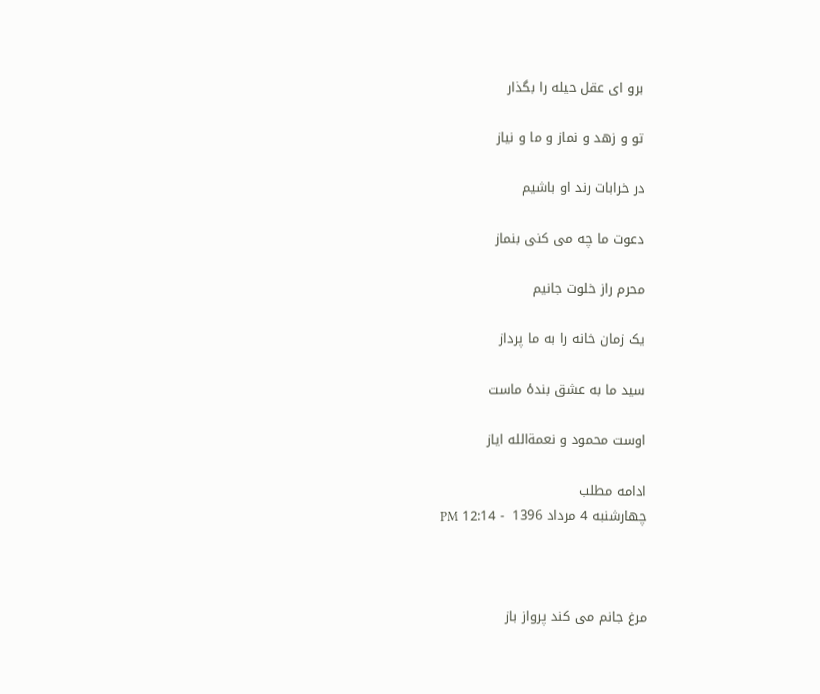برو ای عقل حیله را بگذار

تو و زهد و نماز و ما و نیاز

در خرابات رند او باشیم

دعوت ما چه می کنی بنماز

محرم راز خلوت جانیم

یک زمان خانه را به ما پرداز

سید ما به عشق بندهٔ ماست

اوست محمود و نعمةالله ایاز

ادامه مطلب
چهارشنبه 4 مرداد 1396  - 12:14 PM



مرغ جانم می کند پرواز باز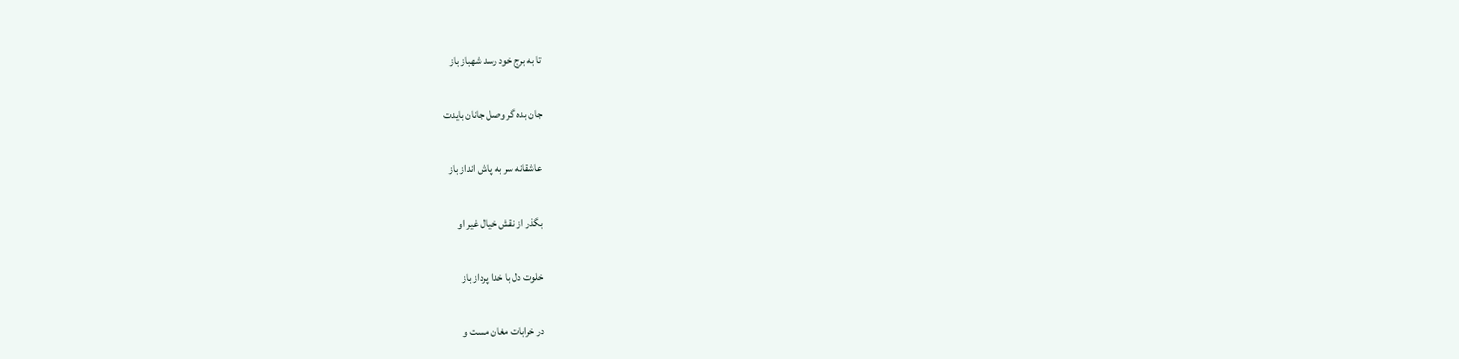تا به برج خود رسد شهباز باز

جان بده گر وصل جانان بایدت

عاشقانه سر به پاش انداز باز

بگذر از نقش خیال غیر او

خلوت دل با خدا پرداز باز

در خرابات مغان مست و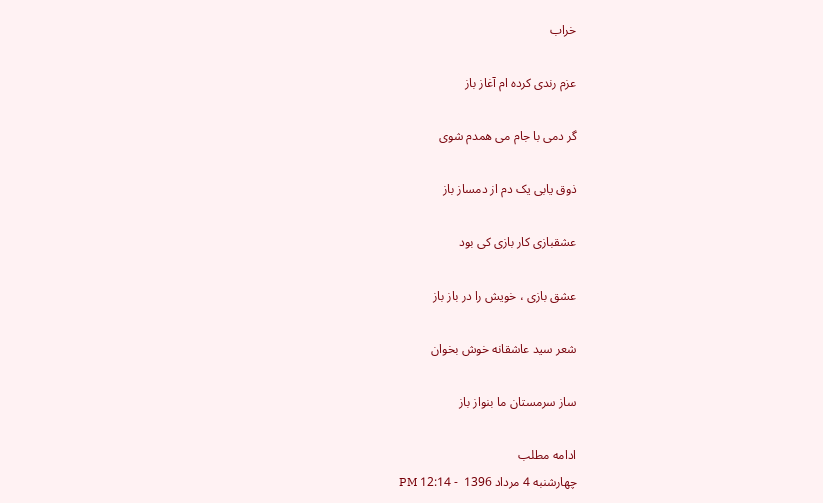خراب

عزم رندی کرده ام آغاز باز

گر دمی با جام می همدم شوی

ذوق یابی یک دم از دمساز باز

عشقبازی کار بازی کی بود

عشق بازی ، خویش را در باز باز

شعر سید عاشقانه خوش بخوان

ساز سرمستان ما بنواز باز

ادامه مطلب
چهارشنبه 4 مرداد 1396  - 12:14 PM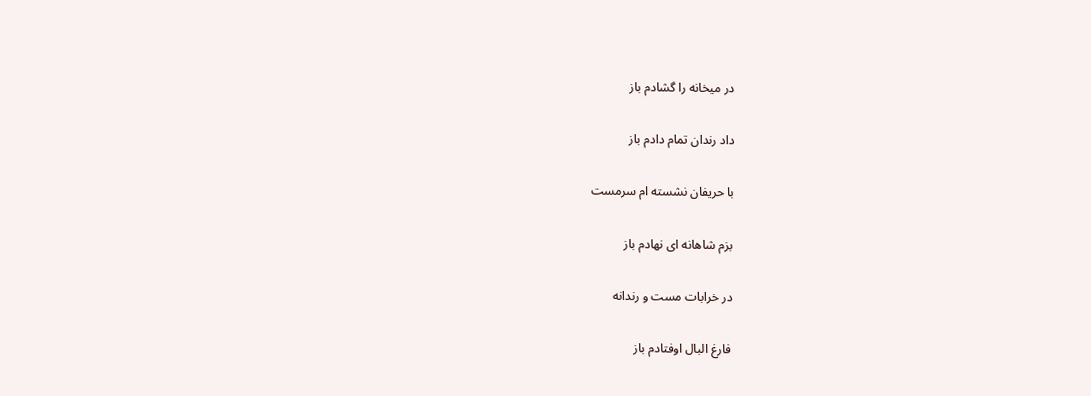در میخانه را گشادم باز

داد رندان تمام دادم باز

با حریفان نشسته ام سرمست

بزم شاهانه ای نهادم باز

در خرابات مست و رندانه

فارغ البال اوفتادم باز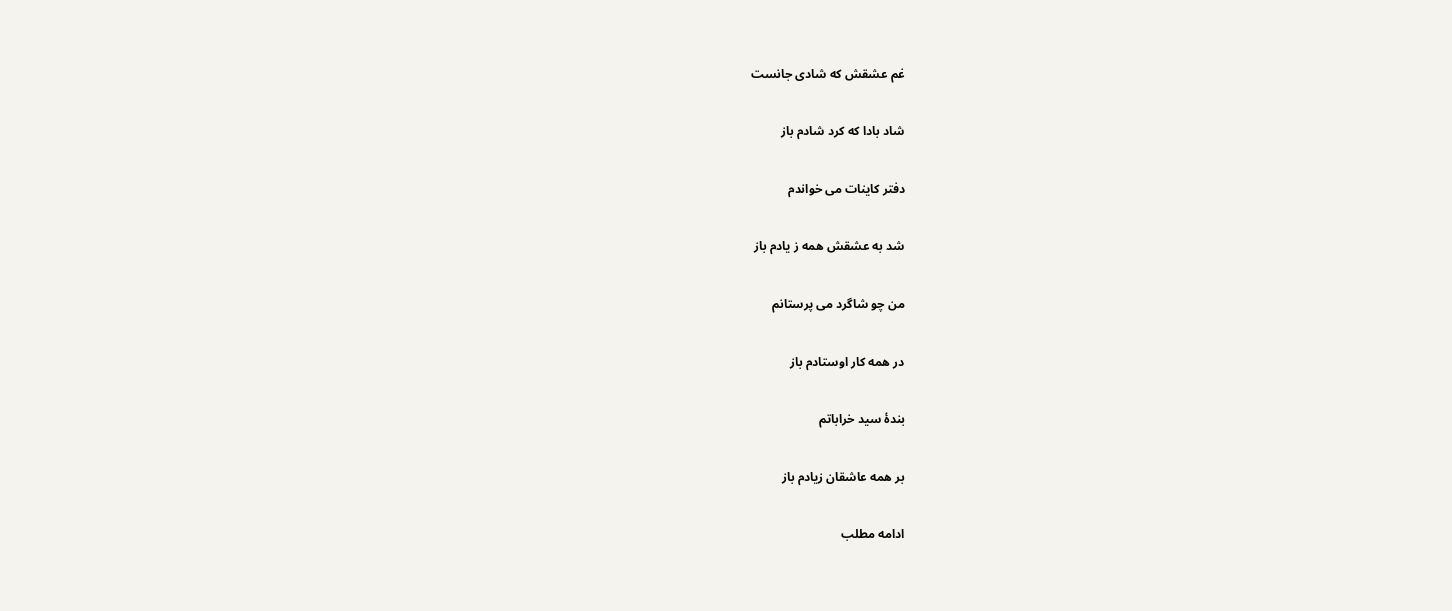غم عشقش که شادی جانست

شاد بادا که کرد شادم باز

دفتر کاینات می خواندم

شد به عشقش همه ز یادم باز

من چو شاگرد می پرستانم

در همه کار اوستادم باز

بندهٔ سید خراباتم

بر همه عاشقان زیادم باز

ادامه مطلب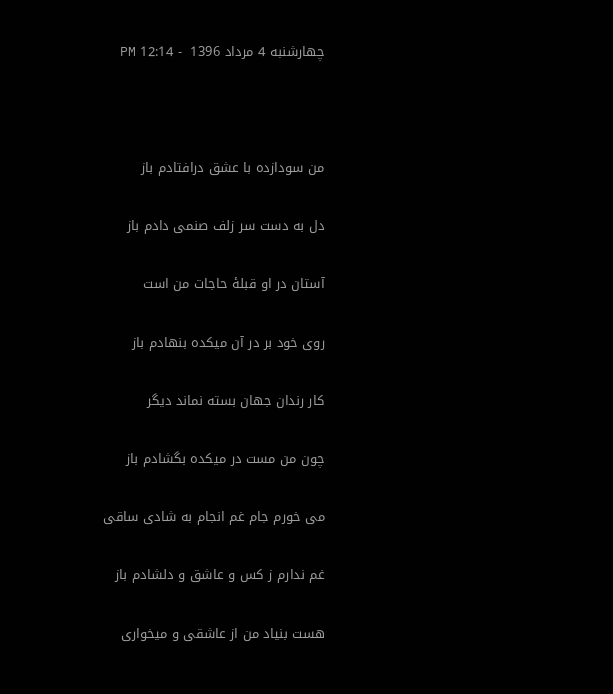چهارشنبه 4 مرداد 1396  - 12:14 PM



من سودازده با عشق درافتادم باز

دل به دست سر زلف صنمی دادم باز

آستان در او قبلهٔ حاجات من است

روی خود بر در آن میکده بنهادم باز

کار رندان جهان بسته نماند دیگر

چون من مست در میکده بگشادم باز

می خورم جام غم انجام به شادی ساقی

غم ندارم ز کس و عاشق و دلشادم باز

هست بنیاد من از عاشقی و میخواری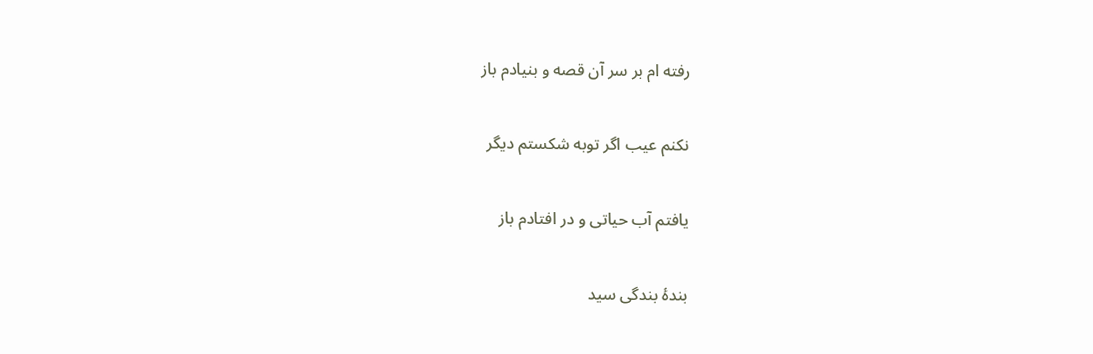رفته ام بر سر آن قصه و بنیادم باز

نکنم عیب اگر توبه شکستم دیگر

یافتم آب حیاتی و در افتادم باز

بندهٔ بندگی سید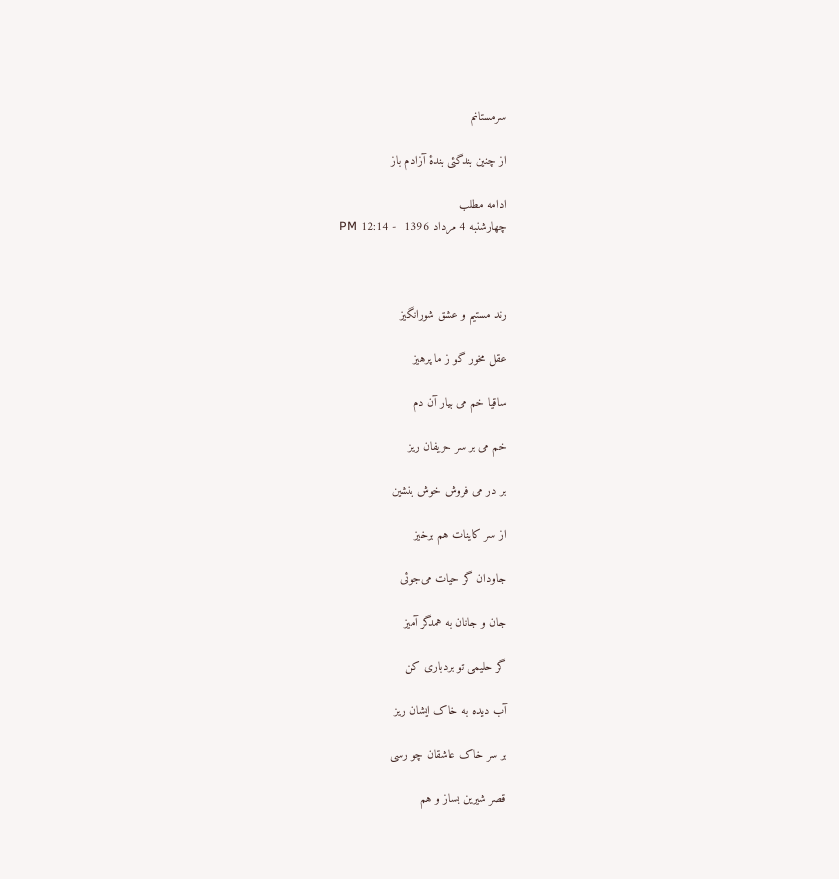سرمستانم

از چنین بندگئی بندهٔ آزادم باز

ادامه مطلب
چهارشنبه 4 مرداد 1396  - 12:14 PM



رند مستیم و عشق شورانگیز

عقل مخور گو ز ما پرهیز

ساقیا خم می بیار آن دم

خم می بر سر حریفان ریز

بر در می فروش خوش بنشین

از سر کاینات هم برخیز

جاودان گر حیات می‌جوئی

جان و جانان به همدگر آمیز

گر حلیمی تو بردباری کن

آب دیده به خاک ایشان ریز

بر سر خاک عاشقان چو رسی

قصر شیرین بساز و هم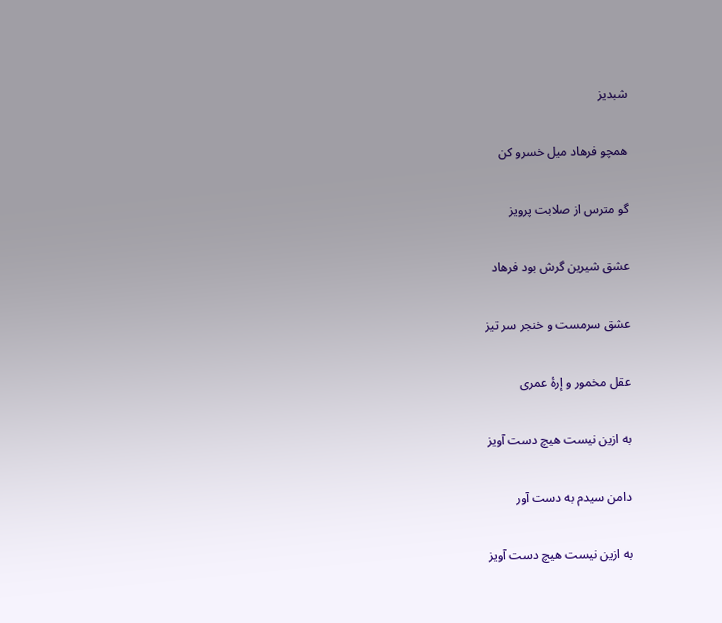شبدیز

همچو فرهاد میل خسرو کن

گو مترس از صلابت پرویز

عشق شیرین گرش بود فرهاد

عشق سرمست و خنجر سر تیز

عقل مخمور و إرهٔ عمری

به ازین نیست هیچ دست آویز

دامن سیدم به دست آور

به ازین نیست هیچ دست‌ آویز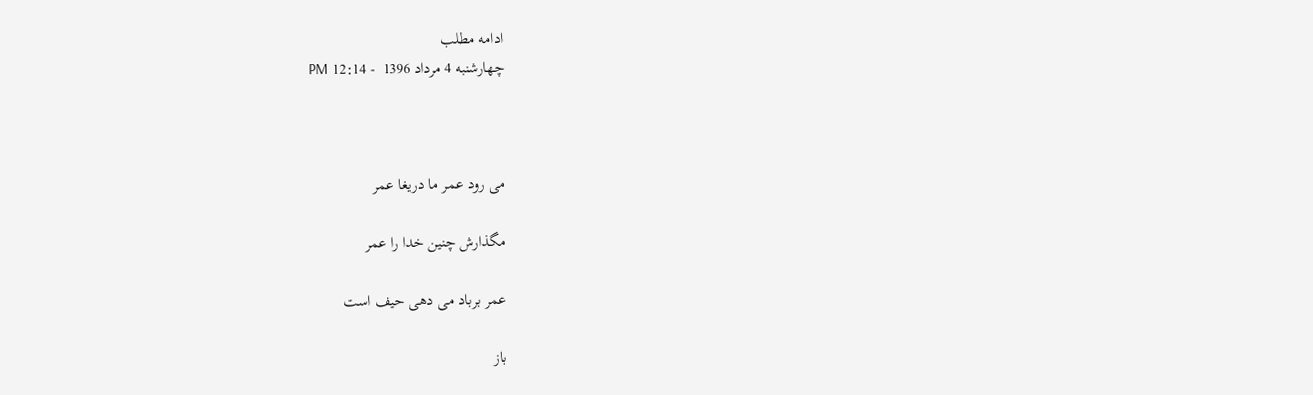ادامه مطلب
چهارشنبه 4 مرداد 1396  - 12:14 PM



می رود عمر ما دریغا عمر

مگذارش چنین خدا را عمر

عمر برباد می دهی حیف است

باز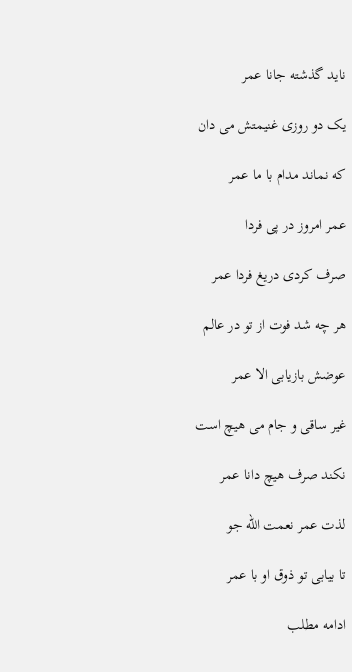ناید گذشته جانا عمر

یک دو روزی غنیمتش می دان

که نماند مدام با ما عمر

عمر امروز در پی فردا

صرف کردی دریغ فردا عمر

هر چه شد فوت از تو در عالم

عوضش بازیابی الا عمر

غیر ساقی و جام می هیچ است

نکند صرف هیچ دانا عمر

لذت عمر نعمت الله جو

تا بیابی تو ذوق او با عمر

ادامه مطلب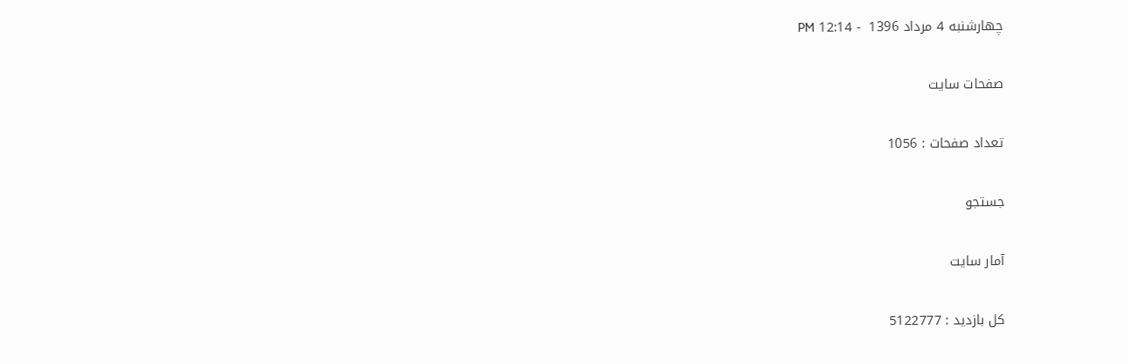چهارشنبه 4 مرداد 1396  - 12:14 PM

صفحات سایت

تعداد صفحات : 1056

جستجو

آمار سایت

کل بازدید : 5122777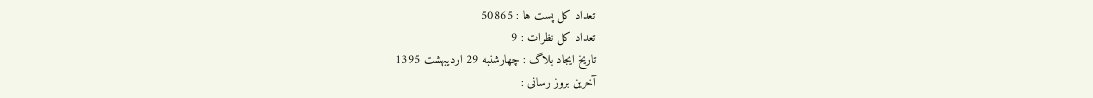تعداد کل پست ها : 50865
تعداد کل نظرات : 9
تاریخ ایجاد بلاگ : چهارشنبه 29 اردیبهشت 1395
آخرین بروز رسانی :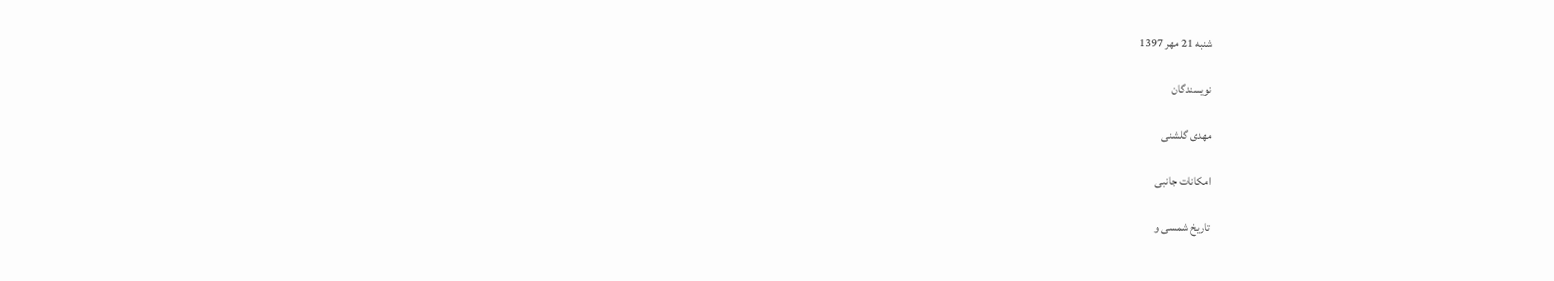شنبه 21 مهر 1397

نویسندگان

مهدی گلشنی

امکانات جانبی

تاریخ شمسی و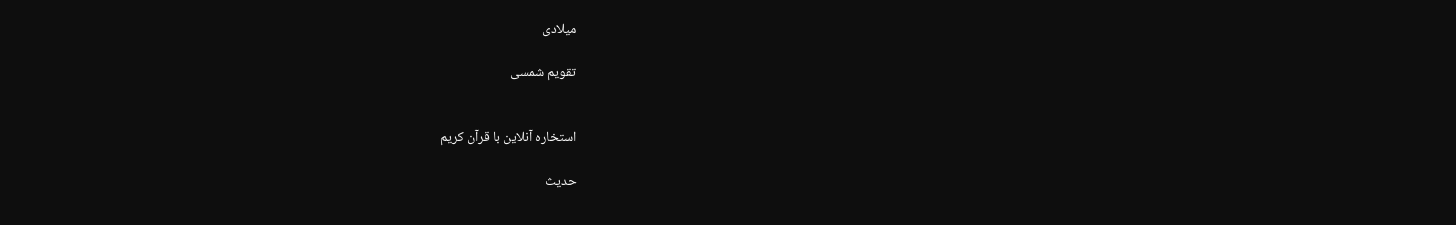میلادی

تقویم شمسی


استخاره آنلاین با قرآن کریم

حدیث